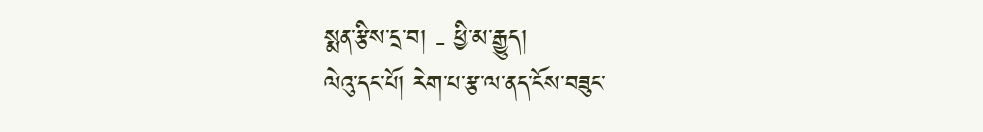སྨན་རྩིས་དྲ་བ། - ཕྱི་མ་རྒྱུད།
ལེའུ་དང་པོ། རེག་པ་རྩ་ལ་ནད་ངོས་བཟུང་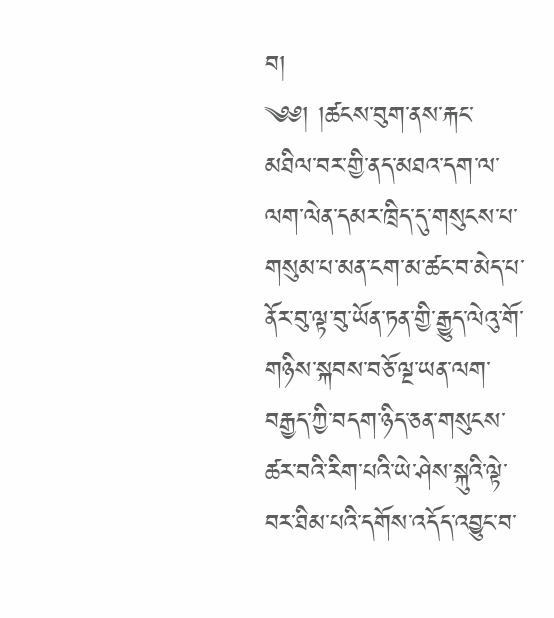བ།
༄༅། །ཚངས་བུག་ནས་རྐང་མཐིལ་བར་གྱི་ནད་མཐའ་དག་ལ་ལག་ལེན་དམར་ཁྲིད་དུ་གསུངས་པ་གསུམ་པ་མན་ངག་མ་ཚང་བ་མེད་པ་ནོར་བུ་ལྟ་བུ་ཡོན་ཏན་གྱི་རྒྱུད་ལེའུ་གོ་གཉིས་སྐབས་བཅོ་ལྔ་ཡན་ལག་བརྒྱད་ཀྱི་བདག་ཉིད་ཅན་གསུངས་ཚར་བའི་རིག་པའི་ཡེ་ཤེས་སྐུའི་ལྟེ་བར་ཐིམ་པའི་དགོས་འདོད་འབྱུང་བ་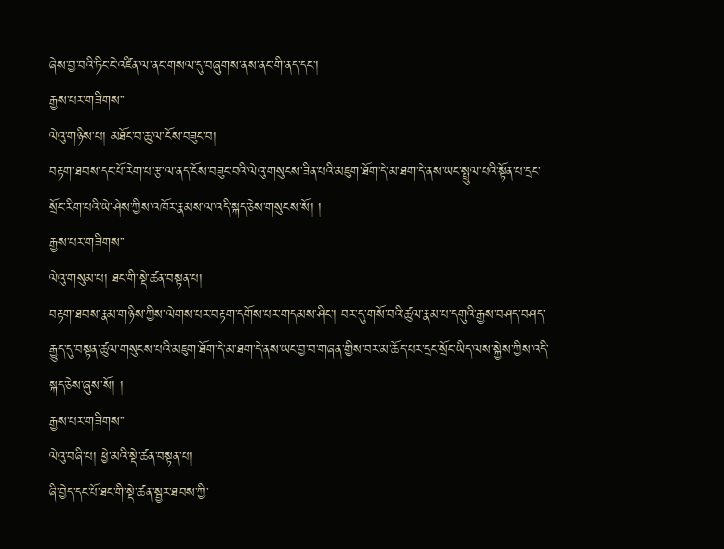ཞེས་བྱ་བའི་ཏིང་ངེ་འཛིན་ལ་ནང་གསལ་དུ་བཞུགས་ནས་ནང་གི་ནད་དང་།
རྒྱས་པར་གཟིགས་་
ལེའུ་གཉིས་པ། མཐོང་བ་ཆུ་ལ་ངོས་བཟུང་བ།
བརྟག་ཐབས་དང་པོ་རེག་པ་རྩ་ལ་ནད་ངོས་བཟུང་བའི་ལེའུ་གསུངས་ཟིན་པའི་མཇུག་ཐོག་དེ་མ་ཐག་དེ་ནས་ཡང་སྤྲུལ་པའི་སྟོན་པ་དྲང་སྲོང་རིག་པའི་ཡེ་ཤེས་ཀྱིས་འཁོར་རྣམས་ལ་འདི་སྐད་ཅེས་གསུངས་སོ། །
རྒྱས་པར་གཟིགས་་
ལེའུ་གསུམ་པ། ཐང་གི་སྡེ་ཚན་བསྟན་པ།
བརྟག་ཐབས་རྣམ་གཉིས་ཀྱིས་ལེགས་པར་བརྟག་དགོས་པར་གདམས་ཤིང་། བར་དུ་གསོ་བའི་ཚུལ་རྣམ་པ་དགུའི་རྒྱས་བཤད་བཤད་རྒྱུད་དུ་བསྟན་ཚུལ་གསུངས་པའི་མཇུག་ཐོག་དེ་མ་ཐག་དེ་ནས་ཡང་བྱ་བ་གཞན་གྱིས་བར་མ་ཆོད་པར་དྲང་སྲོང་ཡིད་ལས་སྐྱེས་ཀྱིས་འདི་སྐད་ཅེས་ཞུས་སོ། །
རྒྱས་པར་གཟིགས་་
ལེའུ་བཞི་པ། ཕྱེ་མའི་སྡེ་ཚན་བསྟན་པ།
ཞི་བྱེད་དང་པོ་ཐང་གི་སྡེ་ཚན་སྦྱར་ཐབས་ཀྱི་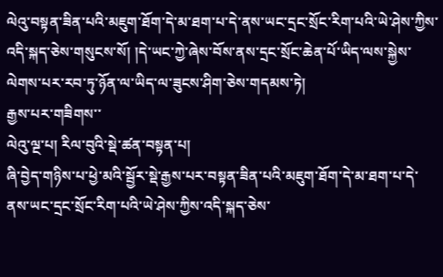ལེའུ་བསྟན་ཟིན་པའི་མཇུག་ཐོག་དེ་མ་ཐག་པ་དེ་ནས་ཡང་དྲང་སྲོང་རིག་པའི་ཡེ་ཤེས་ཀྱིས་འདི་སྐད་ཅེས་གསུངས་སོ། །དེ་ཡང་ཀྱེ་ཞེས་བོས་ནས་དྲང་སྲོང་ཆེན་པོ་ཡིད་ལས་སྐྱེས་ལེགས་པར་རབ་ཏུ་ཉོན་ལ་ཡིད་ལ་ཟུངས་ཤིག་ཅེས་གདམས་ཏེ།
རྒྱས་པར་གཟིགས་་
ལེའུ་ལྔ་པ། རིལ་བུའི་སྡེ་ཚན་བསྟན་པ།
ཞི་བྱེད་གཉིས་པ་ཕྱེ་མའི་སྦྱོར་སྡེ་རྒྱས་པར་བསྟན་ཟིན་པའི་མཇུག་ཐོག་དེ་མ་ཐག་པ་དེ་ནས་ཡང་དྲང་སྲོང་རིག་པའི་ཡེ་ཤེས་ཀྱིས་འདི་སྐད་ཅེས་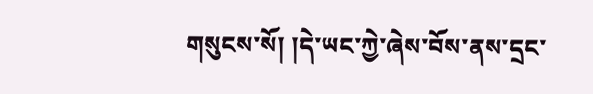གསུངས་སོ། །དེ་ཡང་ཀྱེ་ཞེས་བོས་ནས་དྲང་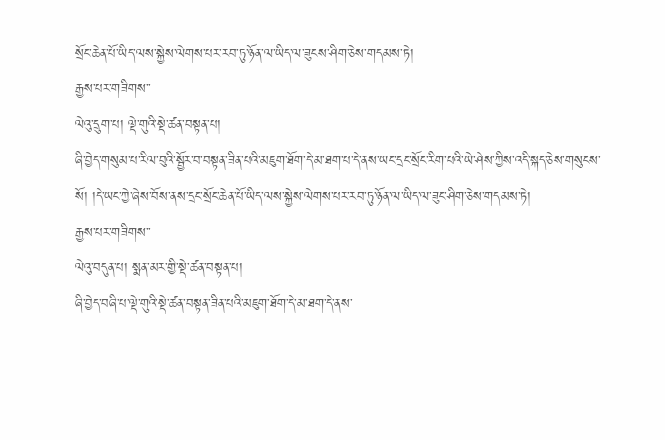སྲོང་ཆེན་པོ་ཡིད་ལས་སྐྱེས་ལེགས་པར་རབ་ཏུ་ཉོན་ལ་ཡིད་ལ་ཟུངས་ཤིག་ཅེས་གདམས་ཏེ།
རྒྱས་པར་གཟིགས་་
ལེའུ་དྲུག་པ། ལྡེ་གུའི་སྡེ་ཚན་བསྟན་པ།
ཞི་བྱེད་གསུམ་པ་རིལ་བུའི་སྦྱོར་བ་བསྟན་ཟིན་པའི་མཇུག་ཐོག་དེ་མ་ཐག་པ་དེ་ནས་ཡང་དྲང་སྲོང་རིག་པའི་ཡེ་ཤེས་ཀྱིས་འདི་སྐད་ཅེས་གསུངས་སོ། །དེ་ཡང་ཀྱེ་ཞེས་བོས་ནས་དྲང་སྲོང་ཆེན་པོ་ཡིད་ལས་སྐྱེས་ལེགས་པར་རབ་ཏུ་ཉོན་ལ་ཡིད་ལ་ཟུང་ཤིག་ཅེས་གདམས་ཏེ།
རྒྱས་པར་གཟིགས་་
ལེའུ་བདུན་པ། སྨན་མར་གྱི་སྡེ་ཚན་བསྟན་པ།
ཞི་བྱེད་བཞི་པ་ལྡེ་གུའི་སྡེ་ཚན་བསྟན་ཟིན་པའི་མཇུག་ཐོག་དེ་མ་ཐག་དེ་ནས་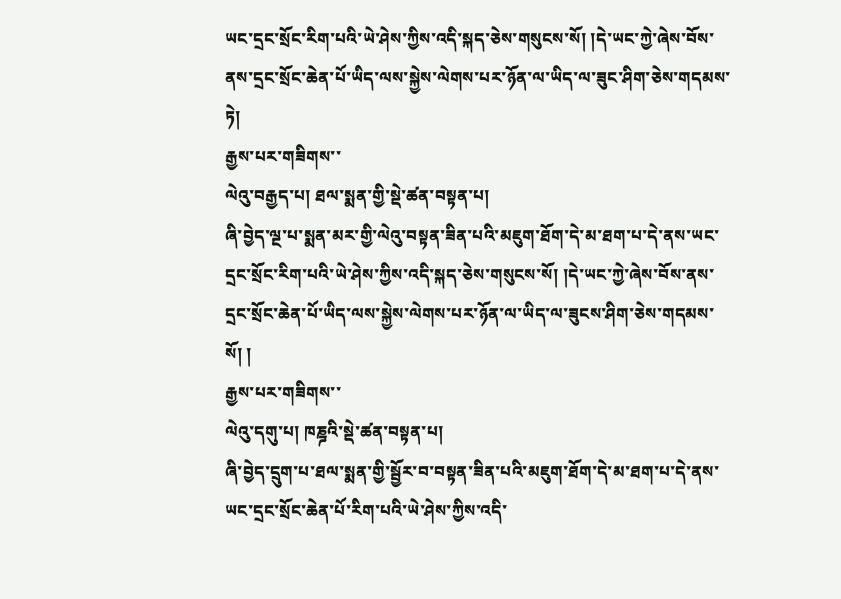ཡང་དྲང་སྲོང་རིག་པའི་ཡེ་ཤེས་ཀྱིས་འདི་སྐད་ཅེས་གསུངས་སོ། །དེ་ཡང་ཀྱེ་ཞེས་བོས་ནས་དྲང་སྲོང་ཆེན་པོ་ཡིད་ལས་སྐྱེས་ལེགས་པར་ཉོན་ལ་ཡིད་ལ་ཟུང་ཤིག་ཅེས་གདམས་ཏེ།
རྒྱས་པར་གཟིགས་་
ལེའུ་བརྒྱད་པ། ཐལ་སྨན་གྱི་སྡེ་ཚན་བསྟན་པ།
ཞི་བྱེད་ལྔ་པ་སྨན་མར་གྱི་ལེའུ་བསྟན་ཟིན་པའི་མཇུག་ཐོག་དེ་མ་ཐག་པ་དེ་ནས་ཡང་དྲང་སྲོང་རིག་པའི་ཡེ་ཤེས་ཀྱིས་འདི་སྐད་ཅེས་གསུངས་སོ། །དེ་ཡང་ཀྱེ་ཞེས་བོས་ནས་དྲང་སྲོང་ཆེན་པོ་ཡིད་ལས་སྐྱེས་ལེགས་པར་ཉོན་ལ་ཡིད་ལ་ཟུངས་ཤིག་ཅེས་གདམས་སོ། །
རྒྱས་པར་གཟིགས་་
ལེའུ་དགུ་པ། ཁཎྜའི་སྡེ་ཚན་བསྟན་པ།
ཞི་བྱེད་དྲུག་པ་ཐལ་སྨན་གྱི་སྦྱོར་བ་བསྟན་ཟིན་པའི་མཇུག་ཐོག་དེ་མ་ཐག་པ་དེ་ནས་ཡང་དྲང་སྲོང་ཆེན་པོ་རིག་པའི་ཡེ་ཤེས་ཀྱིས་འདི་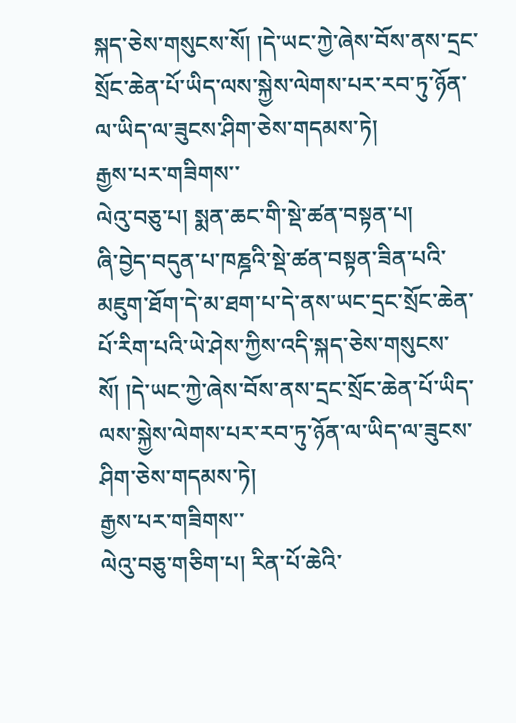སྐད་ཅེས་གསུངས་སོ། །དེ་ཡང་ཀྱེ་ཞེས་བོས་ནས་དྲང་སྲོང་ཆེན་པོ་ཡིད་ལས་སྐྱེས་ལེགས་པར་རབ་ཏུ་ཉོན་ལ་ཡིད་ལ་ཟུངས་ཤིག་ཅེས་གདམས་ཏེ།
རྒྱས་པར་གཟིགས་་
ལེའུ་བཅུ་པ། སྨན་ཆང་གི་སྡེ་ཚན་བསྟན་པ།
ཞི་བྱེད་བདུན་པ་ཁཎྜའི་སྡེ་ཚན་བསྟན་ཟིན་པའི་མཇུག་ཐོག་དེ་མ་ཐག་པ་དེ་ནས་ཡང་དྲང་སྲོང་ཆེན་པོ་རིག་པའི་ཡེ་ཤེས་ཀྱིས་འདི་སྐད་ཅེས་གསུངས་སོ། །དེ་ཡང་ཀྱེ་ཞེས་བོས་ནས་དྲང་སྲོང་ཆེན་པོ་ཡིད་ལས་སྐྱེས་ལེགས་པར་རབ་ཏུ་ཉོན་ལ་ཡིད་ལ་ཟུངས་ཤིག་ཅེས་གདམས་ཏེ།
རྒྱས་པར་གཟིགས་་
ལེའུ་བཅུ་གཅིག་པ། རིན་པོ་ཆེའི་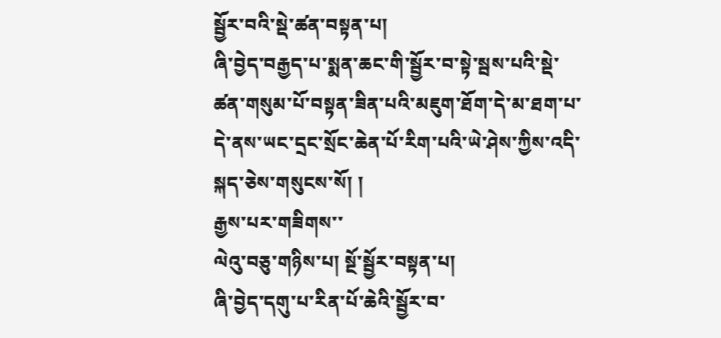སྦྱོར་བའི་སྡེ་ཚན་བསྟན་པ།
ཞི་བྱེད་བརྒྱད་པ་སྨན་ཆང་གི་སྦྱོར་བ་སྟེ་སྦས་པའི་སྡེ་ཚན་གསུམ་པོ་བསྟན་ཟིན་པའི་མཇུག་ཐོག་དེ་མ་ཐག་པ་དེ་ནས་ཡང་དྲང་སྲོང་ཆེན་པོ་རིག་པའི་ཡེ་ཤེས་ཀྱིས་འདི་སྐད་ཅེས་གསུངས་སོ། །
རྒྱས་པར་གཟིགས་་
ལེའུ་བཅུ་གཉིས་པ། སྔོ་སྦྱོར་བསྟན་པ།
ཞི་བྱེད་དགུ་པ་རིན་པོ་ཆེའི་སྦྱོར་བ་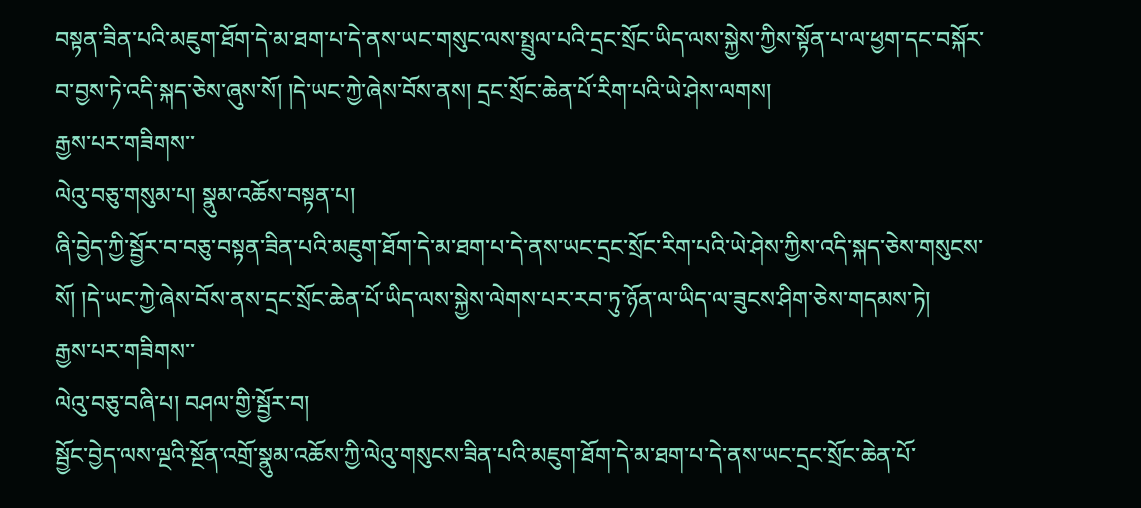བསྟན་ཟིན་པའི་མཇུག་ཐོག་དེ་མ་ཐག་པ་དེ་ནས་ཡང་གསུང་ལས་སྤྲུལ་པའི་དྲང་སྲོང་ཡིད་ལས་སྐྱེས་ཀྱིས་སྟོན་པ་ལ་ཕྱག་དང་བསྐོར་བ་བྱས་ཏེ་འདི་སྐད་ཅེས་ཞུས་སོ། །དེ་ཡང་ཀྱེ་ཞེས་བོས་ནས། དྲང་སྲོང་ཆེན་པོ་རིག་པའི་ཡེ་ཤེས་ལགས།
རྒྱས་པར་གཟིགས་་
ལེའུ་བཅུ་གསུམ་པ། སྣུམ་འཆོས་བསྟན་པ།
ཞི་བྱེད་ཀྱི་སྦྱོར་བ་བཅུ་བསྟན་ཟིན་པའི་མཇུག་ཐོག་དེ་མ་ཐག་པ་དེ་ནས་ཡང་དྲང་སྲོང་རིག་པའི་ཡེ་ཤེས་ཀྱིས་འདི་སྐད་ཅེས་གསུངས་སོ། །དེ་ཡང་ཀྱེ་ཞེས་བོས་ནས་དྲང་སྲོང་ཆེན་པོ་ཡིད་ལས་སྐྱེས་ལེགས་པར་རབ་ཏུ་ཉོན་ལ་ཡིད་ལ་ཟུངས་ཤིག་ཅེས་གདམས་ཏེ།
རྒྱས་པར་གཟིགས་་
ལེའུ་བཅུ་བཞི་པ། བཤལ་གྱི་སྦྱོར་བ།
སྦྱོང་བྱེད་ལས་ལྔའི་སྔོན་འགྲོ་སྣུམ་འཆོས་ཀྱི་ལེའུ་གསུངས་ཟིན་པའི་མཇུག་ཐོག་དེ་མ་ཐག་པ་དེ་ནས་ཡང་དྲང་སྲོང་ཆེན་པོ་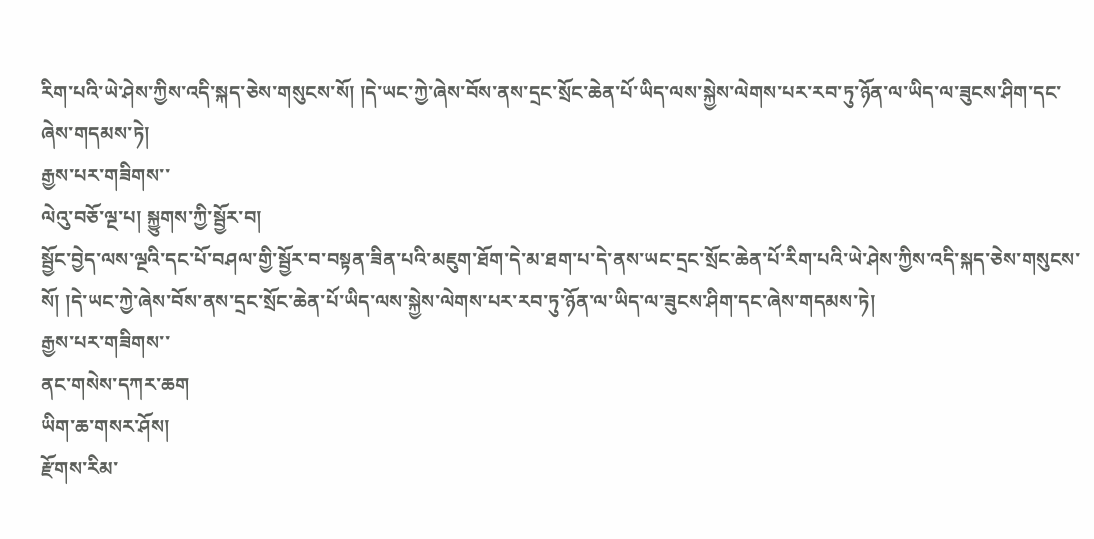རིག་པའི་ཡེ་ཤེས་ཀྱིས་འདི་སྐད་ཅེས་གསུངས་སོ། །དེ་ཡང་ཀྱེ་ཞེས་བོས་ནས་དྲང་སྲོང་ཆེན་པོ་ཡིད་ལས་སྐྱེས་ལེགས་པར་རབ་ཏུ་ཉོན་ལ་ཡིད་ལ་ཟུངས་ཤིག་དང་ཞེས་གདམས་ཏེ།
རྒྱས་པར་གཟིགས་་
ལེའུ་བཅོ་ལྔ་པ། སྐྱུགས་ཀྱི་སྦྱོར་བ།
སྦྱོང་བྱེད་ལས་ལྔའི་དང་པོ་བཤལ་གྱི་སྦྱོར་བ་བསྟན་ཟིན་པའི་མཇུག་ཐོག་དེ་མ་ཐག་པ་དེ་ནས་ཡང་དྲང་སྲོང་ཆེན་པོ་རིག་པའི་ཡེ་ཤེས་ཀྱིས་འདི་སྐད་ཅེས་གསུངས་སོ། །དེ་ཡང་ཀྱེ་ཞེས་བོས་ནས་དྲང་སྲོང་ཆེན་པོ་ཡིད་ལས་སྐྱེས་ལེགས་པར་རབ་ཏུ་ཉོན་ལ་ཡིད་ལ་ཟུངས་ཤིག་དང་ཞེས་གདམས་ཏེ།
རྒྱས་པར་གཟིགས་་
ནང་གསེས་དཀར་ཆག
ཡིག་ཆ་གསར་ཤོས།
རྫོགས་རིམ་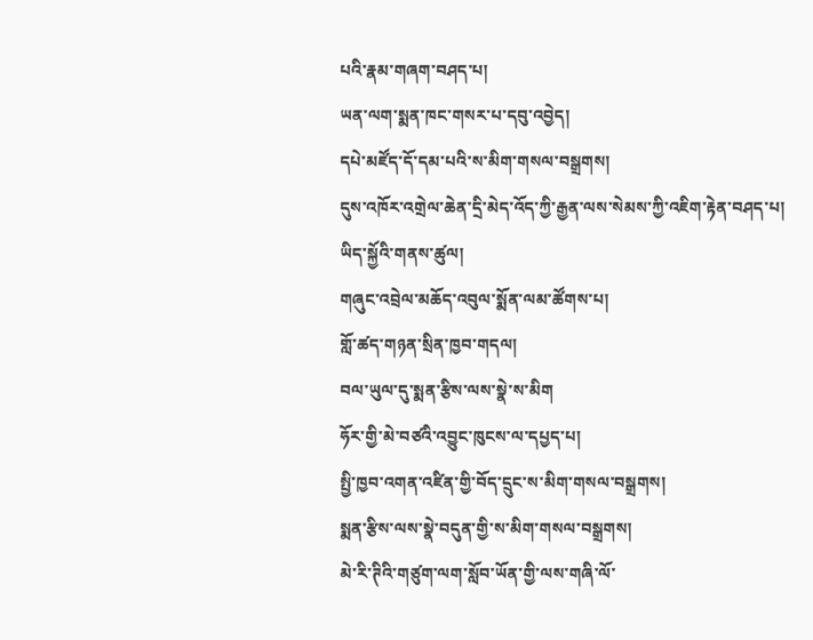པའི་རྣམ་གཞག་བཤད་པ།
ཡན་ལག་སྨན་ཁང་གསར་པ་དབུ་འབྱེད།
དཔེ་མཛོད་དོ་དམ་པའི་ས་མིག་གསལ་བསྒྲགས།
དུས་འཁོར་འགྲེལ་ཆེན་དྲི་མེད་འོད་ཀྱི་རྒྱན་ལས་སེམས་ཀྱི་འཇིག་རྟེན་བཤད་པ།
ཡིད་སྐྱོའི་གནས་ཚུལ།
གཞུང་འབྲེལ་མཆོད་འབུལ་སྨོན་ལམ་ཚོགས་པ།
གློ་ཚད་གཉན་སྲིན་ཁྱབ་གདལ།
བལ་ཡུལ་དུ་སྨན་རྩིས་ལས་སྣེ་ས་མིག
ཧོར་གྱི་མེ་བཙའི་འབྱུང་ཁུངས་ལ་དཔྱད་པ།
སྤྱི་ཁྱབ་འགན་འཛིན་གྱི་བོད་དྲུང་ས་མིག་གསལ་བསྒྲགས།
སྨན་རྩིས་ལས་སྣེ་བདུན་གྱི་ས་མིག་གསལ་བསྒྲགས།
མེ་རི་ཊིའི་གཙུག་ལག་སློབ་ཡོན་གྱི་ལས་གཞི་ལོ་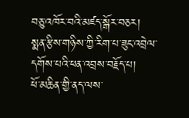བཅུ་འཁོར་བའི་མཛད་སྒོར་བཅར།
སྨན་རྩིས་གཉིས་ཀྱི་རིག་པ་ཟུང་འབྲེལ་དགོས་པའི་ཕན་འབྲས་བརྗོད་པ།
ཕོ་མཆིན་གྱི་ནད་ལས་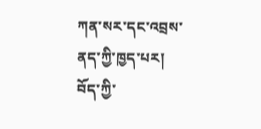ཀན་སར་དང་འབྲས་ནད་ཀྱི་ཁྱད་པར།
བོད་ཀྱི་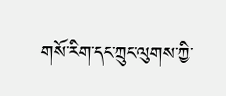གསོ་རིག་དང་ཀྲུང་ལུགས་ཀྱི་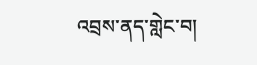འབྲས་ནད་གླེང་བ།